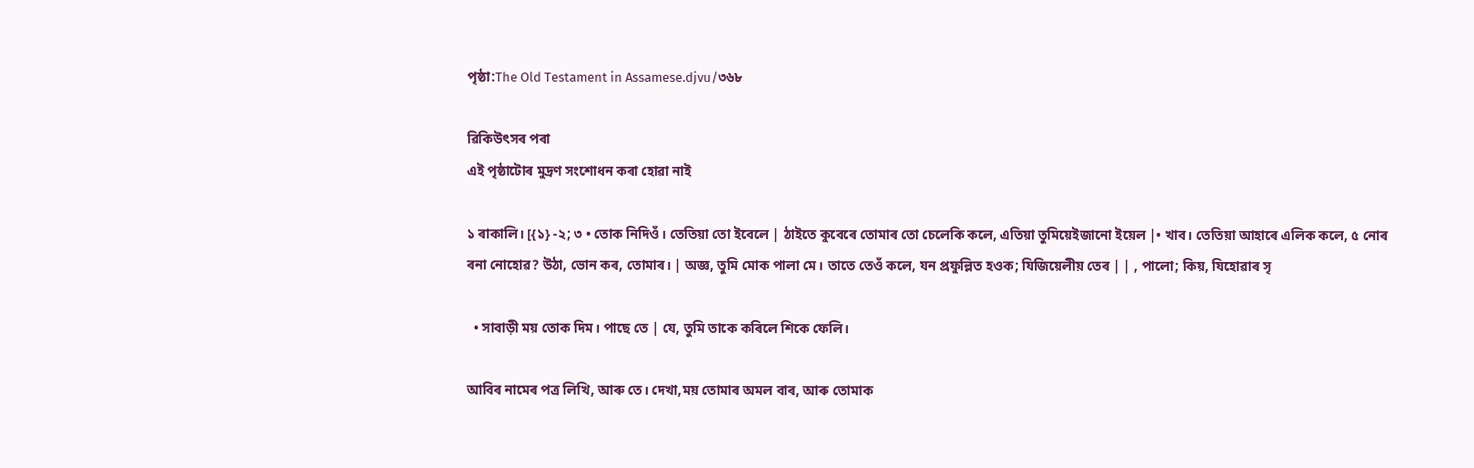পৃষ্ঠা:The Old Testament in Assamese.djvu/৩৬৮

ৱিকিউৎসৰ পৰা
এই পৃষ্ঠাটোৰ মুদ্ৰণ সংশোধন কৰা হোৱা নাই

১ ৰাকালি। [{১} -২; ৩ • তোক নিদিওঁ। তেতিয়া তো ইবেলে | ঠাইতে কুবেৰে তোমাৰ তো চেলেকি কলে, এতিয়া তুমিয়েইজানো ইয়েল |• খাব। তেতিয়া আহাৰে এলিক কলে, ৫ নোৰ ৰনা নোহোৱ? উঠা, ভোন কৰ, তোমাৰ। | অজ্ঞ, তুমি মোক পালা মে। তাতে তেওঁ কলে, যন প্ৰফুল্লিত হওক; যিজিয়েলীয় তেৰ | | , পালো; কিয়, যিহোৱাৰ সৃ

  • সাবাড়ী ময় তোক দিম। পাছে তে | যে, তুমি তাকে কৰিলে শিকে ফেলি।

আবিৰ নামেৰ পত্ৰ লিখি, আৰু তে। দেখা,ময় তোমাৰ অমল বাৰ, আৰু তোমাক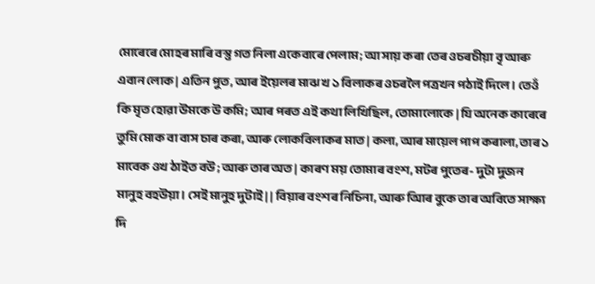মোৰেৰে মোহৰ মাৰি বস্তু গত নিলা একেবাৰে পেলাম; আ সায় কৰা তেৰ ওচৰচীয়া বৃ আৰু এবান লোক| এতিন পুত, আৰ ইয়েলৰ মাঝ খ ১ বিলাকৰ ওচৰলৈ পত্ৰখন পঠাই দিলে। তেওঁ কি মৃত হোৱা উমকে উ কমি; আৰ পৰত এই কথা লিখিছিল, তোমালোকে | যি অনেক কাৰেৰে তুমি মোক বা বাস চাৰ কৰা, আৰু লোকবিলাকৰ মাত | কলা, আৰ মায়েল পাপ কৰালা, তাৰ ১ মাবেক ওখ ঠাইত বউ; আৰু তাৰ অত | কাৰণ ময় তোমাৰ বংশ, মটৰ পুতেৰ- দুটা দুজন মানুহ বহউয়া। সেই মানুহ দুটাই| | বিয়াৰ বংশৰ নিচিনা, আৰু আিৰ বুকে তাৰ অবিতে সাক্ষ্য দি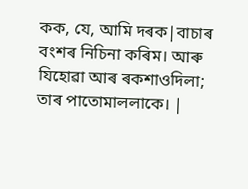কক, যে, আমি দৰক|বাচাৰ বংশৰ নিচিনা কৰিম। আৰু যিহোৱা আৰ ৰকশাওদিলা; তাৰ পাতোমাললাকে। |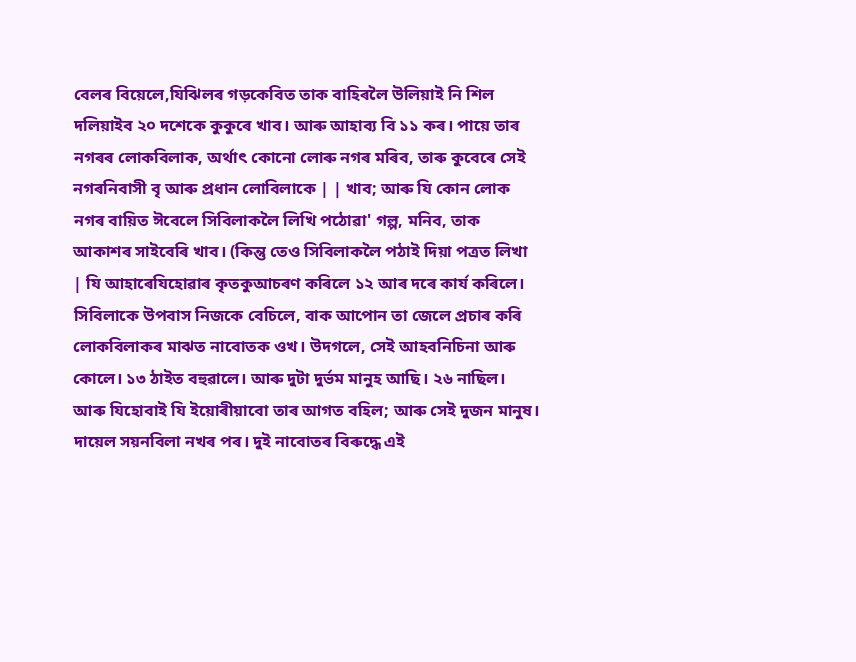বেলৰ বিয়েলে,যিঝিলৰ গড়কেবিত তাক বাহিৰলৈ উলিয়াই নি শিল দলিয়াইব ২০ দশেকে কুকুৰে খাব। আৰু আহাব্য বি ১১ কৰ। পায়ে তাৰ নগৰৰ লোকবিলাক, অৰ্থাৎ কোনো লোৰু নগৰ মৰিব, তাৰু কুবেৰে সেই নগৰনিবাসী বৃ আৰু প্ৰধান লোবিলাকে | | খাব; আৰু যি কোন লোক নগৰ বায়িত ঈবেলে সিবিলাকলৈ লিখি পঠোৱা' গল্প, মনিব, তাক আকাশৰ সাইবেৰি খাব। (কিন্তু তেও সিবিলাকলৈ পঠাই দিয়া পত্ৰত লিখা | যি আহাৰেযিহোৱাৰ কৃতকুআচৰণ কৰিলে ১২ আৰ দৰে কাৰ্য কৰিলে। সিবিলাকে উপবাস নিজকে বেচিলে, বাক আপোন তা জেলে প্ৰচাৰ কৰি লোকবিলাকৰ মাঝত নাবোতক ওখ। উদগলে, সেই আহবনিচিনা আৰু কোলে। ১৩ ঠাইত বহুৱালে। আৰু দুটা দুৰ্ভম মানুহ আছি। ২৬ নাছিল। আৰু যিহোবাই যি ইয়োৰীয়াবো তাৰ আগত বহিল; আৰু সেই দুজন মানুষ। দায়েল সয়নবিলা নখৰ পৰ। দুই নাবোতৰ বিৰুদ্ধে এই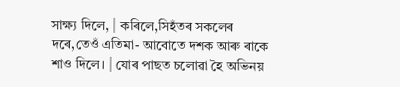সাক্ষ্য দিলে, | কৰিলে,সিহঁতৰ সকলেৰ দৰে,তেওঁ এতিমা- আবোতে দশক আৰু ৰাকে শাও দিলে। | যোৰ পাছত চলোৱা হৈ অভিনয়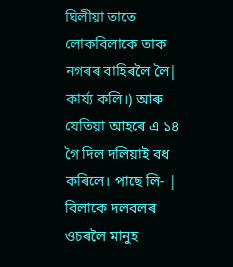ঘিলীয়া তাতে লোকবিলাকে তাক নগৰৰ বাহিৰলৈ লৈ| কাৰ্য্য কলি।) আৰু যেতিয়া আহৰে এ ১৪ গৈ দিল দলিয়াই বধ কৰিলে। পাছে লি- | বিলাকে দলবলৰ ওচৰলৈ মানুহ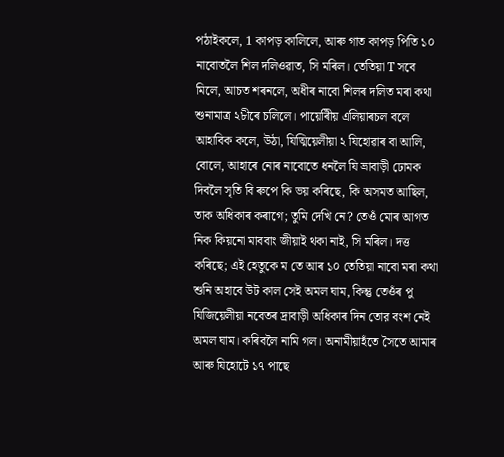পঠাইকলে, 1 কাপড় কালিলে, আৰু গাত কাপড় পিতি ১০ নাবোতলৈ শিল দলিওৱাত, সি মৰিল। তেতিয়া T সবে মিলে, আচত শৰনলে, অধীৰ নাবো শিলৰ দলিত মৰা কথা শুনামাত্ৰ ২৮ীৰে চলিলে। পায়েৰিীয় এলিয়াৰচল বলে আহাবিক কলে, উঠা, যিত্মিয়েলীয়া ২ যিহোৱাৰ বা আলি, বোলে, আহাৰে নোৰ নাবোতে ধনলৈ যি ভ্ৰাবাড়ী ঢোমক দিবলৈ সৃতি বি ৰুপে কি ভয় কৰিছে, কি অসমত আছিল, তাক অধিকাৰ কৰাগে; তুমি দেখি নে? তেওঁ মোৰ আগত নিক কিয়নো মাববাং জীয়াই থকা নাই, সি মৰিল। দত্ত কৰিছে; এই হেতুকে ম তে আৰ ১০ তেতিয়া নাবো মৰা কথা শুনি অহাবে উট কাল সেই অমল ঘাম, কিন্তু তেওঁৰ পু যিজিয়েলীয়া নবেতৰ দ্ৰাবাড়ী অধিকাৰ দিন তোর বংশ নেই অমল ঘাম। কৰিবলৈ নামি গল। অনামীয়াহঁতে সৈতে আমাৰ আৰু যিহোটে ১৭ পাছে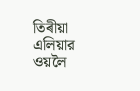তিৰীয়া এলিয়ার ওয়লৈ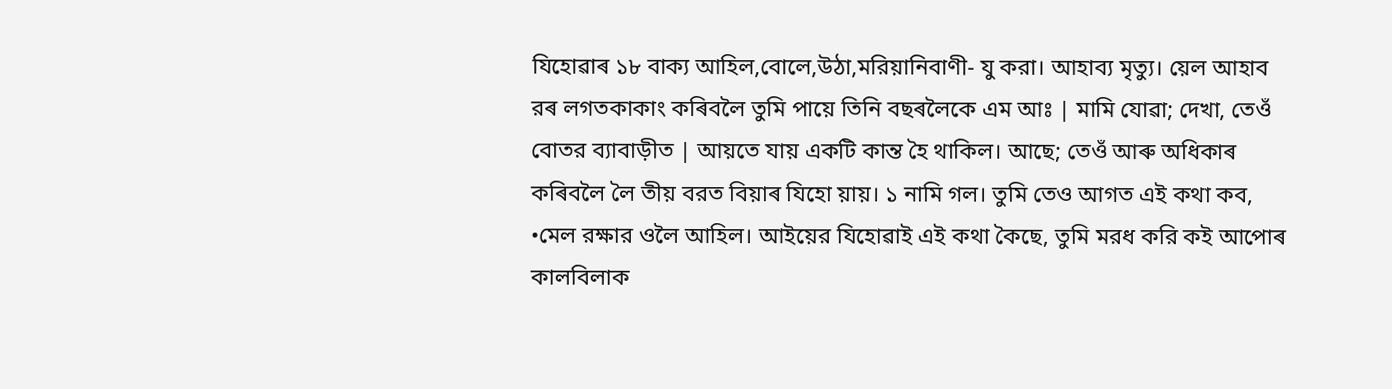যিহোৱাৰ ১৮ বাক্য আহিল,বোলে,উঠা,মরিয়ানিবাণী- যু করা। আহাব্য মৃত্যু। য়েল আহাব রৰ লগতকাকাং কৰিবলৈ তুমি পায়ে তিনি বছৰলৈকে এম আঃ | মামি যোৱা; দেখা, তেওঁ বোতর ব্যাবাড়ীত | আয়তে যায় একটি কান্ত হৈ থাকিল। আছে; তেওঁ আৰু অধিকাৰ কৰিবলৈ লৈ তীয় বরত বিয়াৰ যিহো য়ায়। ১ নামি গল। তুমি তেও আগত এই কথা কব, •মেল রক্ষার ওলৈ আহিল। আইয়ের যিহোৱাই এই কথা কৈছে, তুমি মরধ করি কই আপোৰ কালবিলাক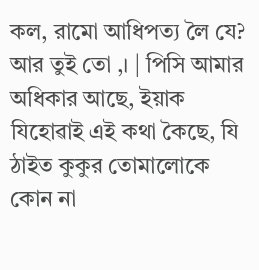কল, রামো আধিপত্য লৈ যে? আর তুই তো ,। | পিসি আমার অধিকার আছে, ইয়াক যিহোৱাই এই কথা কৈছে, যি ঠাইত কুকুর তোমালোকে কোন না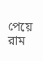পেয়ে রাম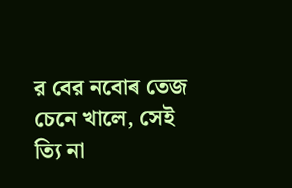র বের নবোৰ তেজ চেনে খালে, সেই ত্যি না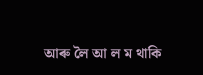আৰু লৈ আ ল ম থাকি